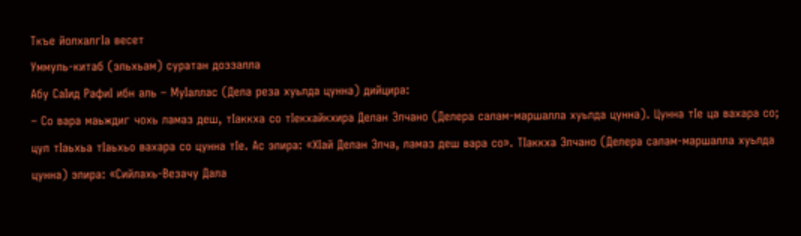Ткъе йолхалгIа весет
Уммуль-китаб (эльхьам) суратан доззалла
Абу СаIид РафиI ибн аль – МуIаллас (Дела реза хуьлда цунна) дийцира:
– Со вара маьждиг чохь ламаз деш, тIаккха со тIекхайкхира Делан Элчано (Делера салам-маршалла хуьлда цунна). Цунна тIе ца вахара со; цул тIаьхьа тIаьхьо вахара со цунна тIе. Ас элира: «ХIай Делан Элча, ламаз деш вара со». ТIаккха Элчано (Делера салам-маршалла хуьлда цунна) элира: «Сийлахь-Везачу Дала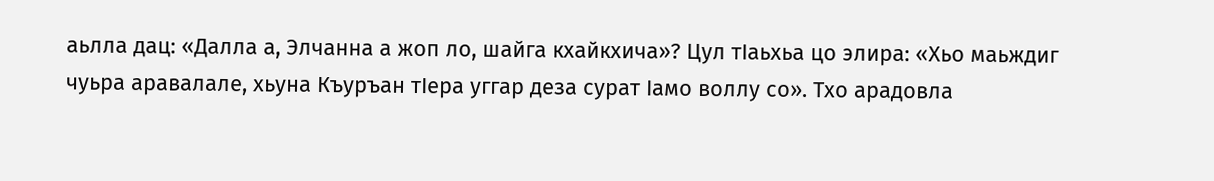аьлла дац: «Далла а, Элчанна а жоп ло, шайга кхайкхича»? Цул тIаьхьа цо элира: «Хьо маьждиг чуьра аравалале, хьуна Къуръан тIера уггар деза сурат Iамо воллу со». Тхо арадовла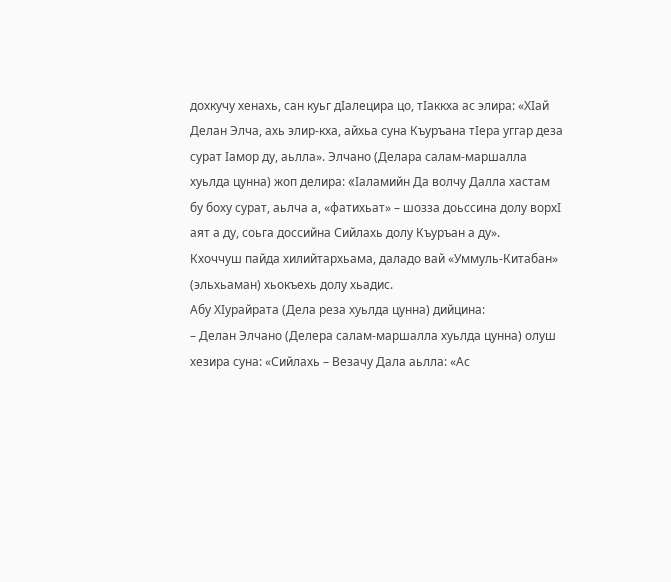дохкучу хенахь, сан куьг дIалецира цо, тIаккха ас элира: «ХIай Делан Элча, ахь элир-кха, айхьа суна Къуръана тIера уггар деза сурат Iамор ду, аьлла». Элчано (Делара салам-маршалла хуьлда цунна) жоп делира: «Iаламийн Да волчу Далла хастам бу боху сурат, аьлча а, «фатихьат» – шозза доьссина долу ворхI аят а ду, соьга доссийна Сийлахь долу Къуръан а ду».
Кхоччуш пайда хилийтархьама, даладо вай «Уммуль-Китабан» (эльхьаман) хьокъехь долу хьадис.
Абу ХIурайрата (Дела реза хуьлда цунна) дийцина:
– Делан Элчано (Делера салам-маршалла хуьлда цунна) олуш хезира суна: «Сийлахь – Везачу Дала аьлла: «Ас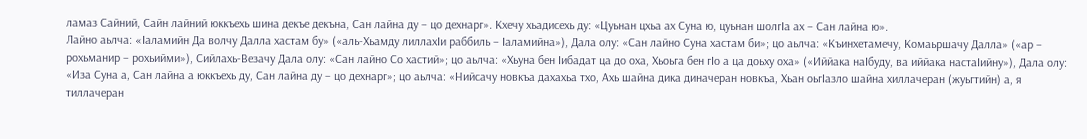ламаз Сайний, Сайн лайний юккъехь шина декъе декъна, Сан лайна ду – цо дехнарг». Кхечу хьадисехь ду: «Цуьнан цхьа ах Суна ю, цуьнан шолгIа ах – Сан лайна ю».
Лайно аьлча: «Iаламийн Да волчу Далла хастам бу» («аль-Хьамду лиллахIи раббиль – Iаламийна»), Дала олу: «Сан лайно Суна хастам би»; цо аьлча: «Къинхетамечу, Комаьршачу Далла» («ар – рохьманир – рохьийми»), Сийлахь-Везачу Дала олу: «Сан лайно Со хастий»; цо аьлча: «Хьуна бен Iибадат ца до оха, Хьоьга бен гIо а ца доьху оха» («Иййака наIбуду, ва иййака настаIийну»), Дала олу: «Иза Суна а, Сан лайна а юккъехь ду, Сан лайна ду – цо дехнарг»; цо аьлча: «Нийсачу новкъа дахахьа тхо, Ахь шайна дика диначеран новкъа, Хьан оьгIазло шайна хиллачеран (жуьгтийн) а, я тиллачеран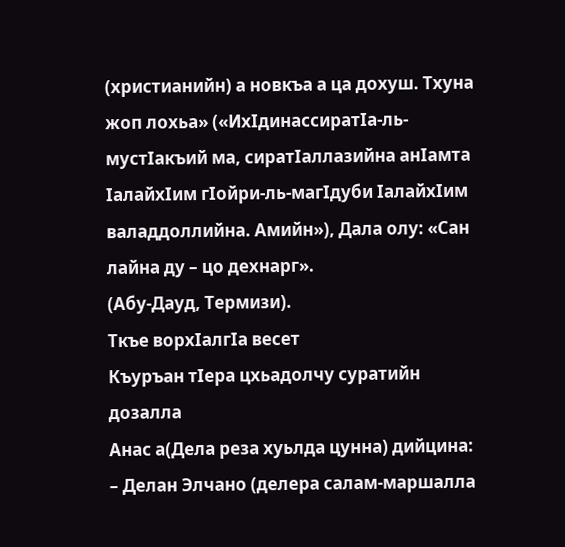(христианийн) а новкъа а ца дохуш. Тхуна жоп лохьа» («ИхIдинассиратIа-ль-мустIакъий ма, сиратIаллазийна анIамта IалайхIим гIойри-ль-магIдуби IалайхIим валаддоллийна. Амийн»), Дала олу: «Сан лайна ду – цо дехнарг».
(Абу-Дауд, Термизи).
Ткъе ворхIалгIа весет
Къуръан тIера цхьадолчу суратийн дозалла
Анас а(Дела реза хуьлда цунна) дийцина:
– Делан Элчано (делера салам-маршалла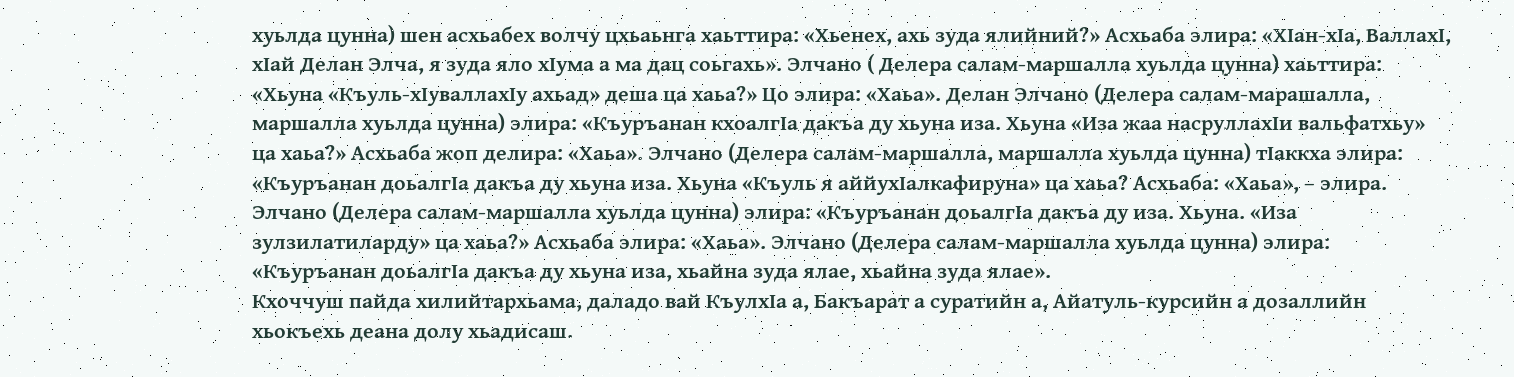хуьлда цунна) шен асхьабех волчу цхьаьнга хаьттира: «Хьенех, ахь зуда ялийний?» Асхьаба элира: «ХIан-хIа, ВаллахI, хIай Делан Элча, я зуда яло хIума а ма дац соьгахь». Элчано ( Делера салам-маршалла хуьлда цунна) хаьттира: «Хьуна «Къуль-хIуваллахIу ахьад» деша ца хаьа?» Цо элира: «Хаьа». Делан Элчано (Делера салам-марашалла, маршалла хуьлда цунна) элира: «Къуръанан кхоалгIа дакъа ду хьуна иза. Хьуна «Иза жаа насруллахIи вальфатхьу» ца хаьа?» Асхьаба жоп делира: «Хаьа». Элчано (Делера салам-маршалла, маршалла хуьлда цунна) тIаккха элира: «Къуръанан доьалгIа дакъа ду хьуна иза. Хьуна «Къуль я аййухIалкафируна» ца хаьа? Асхьаба: «Хаьа», – элира. Элчано (Делера салам-маршалла хуьлда цунна) элира: «Къуръанан доьалгIа дакъа ду иза. Хьуна. «Иза зулзилатиларду» ца хаьа?» Асхьаба элира: «Хаьа». Элчано (Делера салам-маршалла хуьлда цунна) элира: «Къуръанан доьалгIа дакъа ду хьуна иза, хьайна зуда ялае, хьайна зуда ялае».
Кхоччуш пайда хилийтархьама, даладо вай КъулхIа а, Бакъарат а суратийн а, Айатуль-курсийн а дозаллийн хьокъехь деана долу хьадисаш.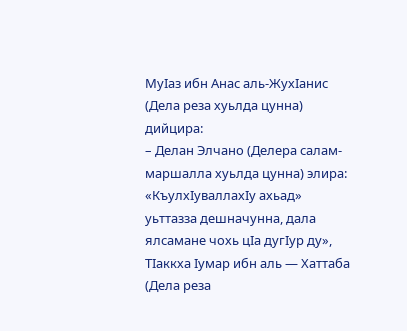МуIаз ибн Анас аль-ЖухIанис (Дела реза хуьлда цунна) дийцира:
– Делан Элчано (Делера салам-маршалла хуьлда цунна) элира: «КъулхIуваллахIу ахьад» уьттазза дешначунна, дала ялсамане чохь цIа дугIур ду», ТIаккха Iумар ибн аль — Хаттаба (Дела реза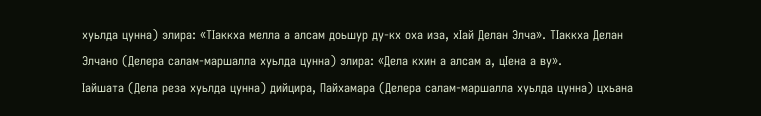хуьлда цунна) элира: «ТIаккха мелла а алсам доьшур ду-кх оха иза, хIай Делан Элча». ТIаккха Делан Элчано (Делера салам-маршалла хуьлда цунна) элира: «Дела кхин а алсам а, цIена а ву».
Iайшата (Дела реза хуьлда цунна) дийцира, Пайхамара (Делера салам-маршалла хуьлда цунна) цхьана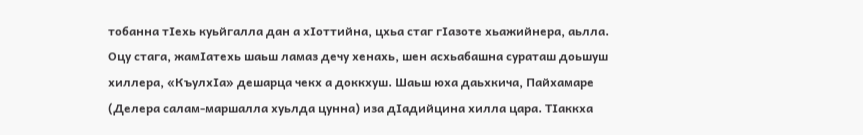тобанна тIехь куьйгалла дан а хIоттийна, цхьа стаг гIазоте хьажийнера, аьлла. Оцу стага, жамIатехь шаьш ламаз дечу хенахь, шен асхьабашна сураташ доьшуш хиллера, «КъулхIа» дешарца чекх а доккхуш. Шаьш юха даьхкича, Пайхамаре (Делера салам-маршалла хуьлда цунна) иза дIадийцина хилла цара. ТIаккха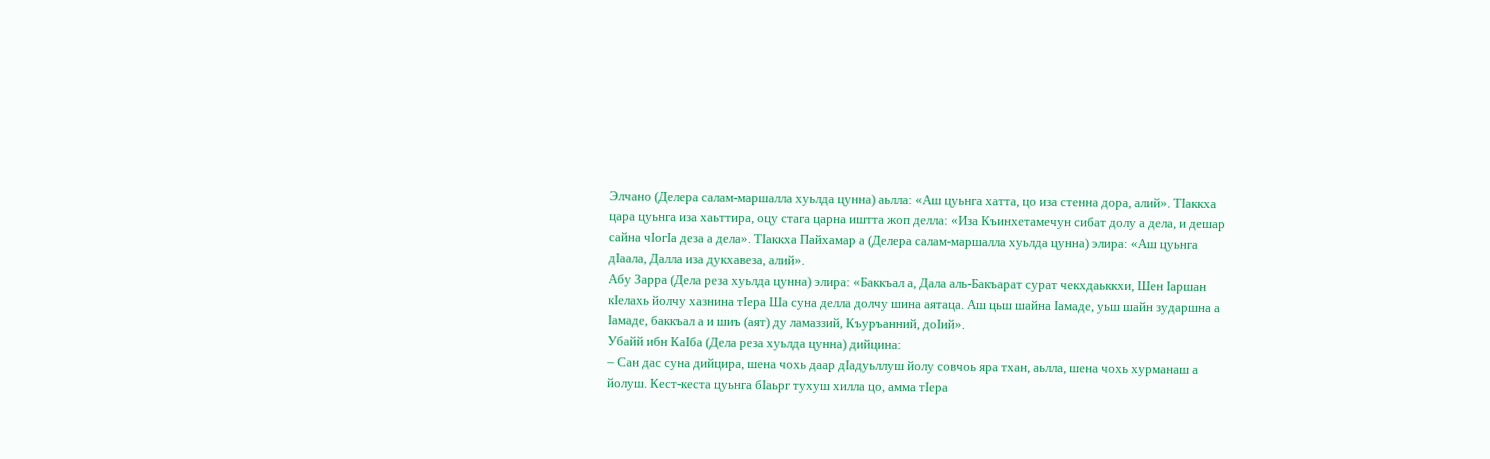Элчано (Делера салам-маршалла хуьлда цунна) аьлла: «Аш цуьнга хатта, цо иза стенна дора, алий». ТIаккха цара цуьнга иза хаьттира, оцу стага царна иштта жоп делла: «Иза Къинхетамечун сибат долу а дела, и дешар сайна чIогIа деза а дела». ТIаккха Пайхамар а (Делера салам-маршалла хуьлда цунна) элира: «Аш цуьнга дIаала, Далла иза дукхавеза, алий».
Абу Зарра (Дела реза хуьлда цунна) элира: «Баккъал а, Дала аль-Бакъарат сурат чекхдаьккхи, Шен Iаршан кIелахь йолчу хазнина тIера Ша суна делла долчу шина аятаца. Аш цьш шайна Iамаде, уьш шайн зударшна а Iамаде, баккъал а и шиъ (аят) ду ламаззий, Къуръанний, доIий».
Убайй ибн КаIба (Дела реза хуьлда цунна) дийцина:
– Сан дас суна дийцира, шена чохь даар дIадуьллуш йолу совчоь яра тхан, аьлла, шена чохь хурманаш а йолуш. Кест-кеста цуьнга бIаьрг тухуш хилла цо, амма тIера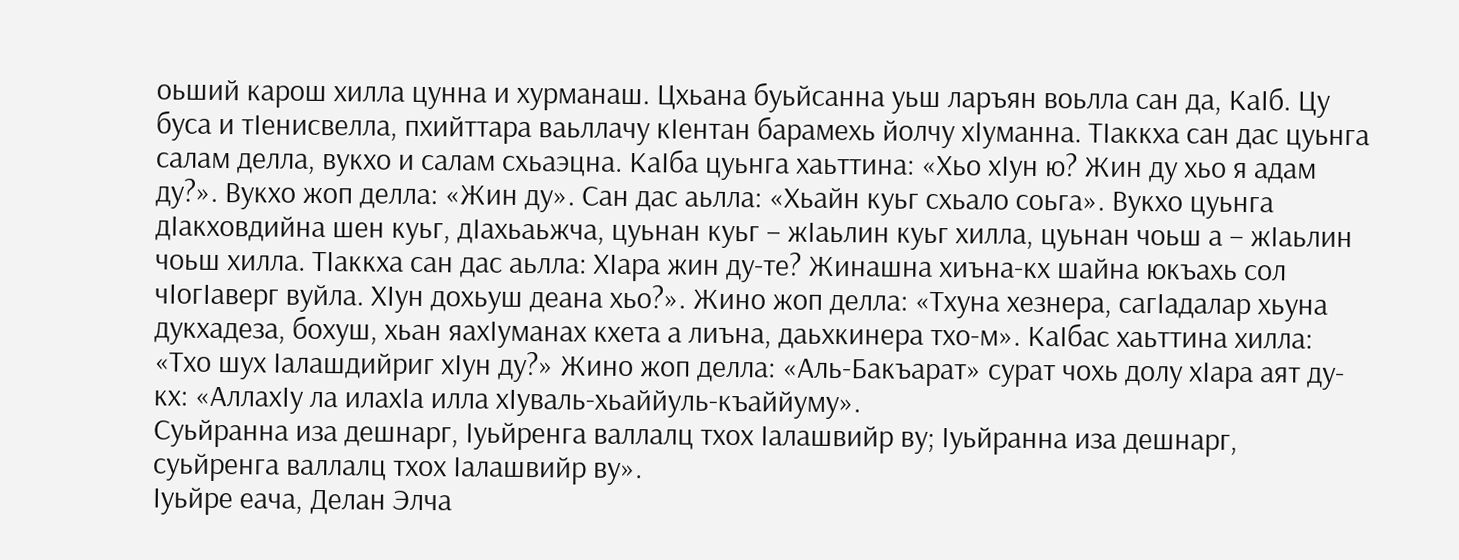оьший карош хилла цунна и хурманаш. Цхьана буьйсанна уьш ларъян воьлла сан да, КаIб. Цу буса и тIенисвелла, пхийттара ваьллачу кIентан барамехь йолчу хIуманна. ТIаккха сан дас цуьнга салам делла, вукхо и салам схьаэцна. КаIба цуьнга хаьттина: «Хьо хIун ю? Жин ду хьо я адам ду?». Вукхо жоп делла: «Жин ду». Сан дас аьлла: «Хьайн куьг схьало соьга». Вукхо цуьнга дIакховдийна шен куьг, дIахьаьжча, цуьнан куьг – жIаьлин куьг хилла, цуьнан чоьш а – жIаьлин чоьш хилла. ТIаккха сан дас аьлла: ХIара жин ду-те? Жинашна хиъна-кх шайна юкъахь сол чIогIаверг вуйла. ХIун дохьуш деана хьо?». Жино жоп делла: «Тхуна хезнера, сагIадалар хьуна дукхадеза, бохуш, хьан яахIуманах кхета а лиъна, даьхкинера тхо-м». КаIбас хаьттина хилла: «Тхо шух Iалашдийриг хIун ду?» Жино жоп делла: «Аль-Бакъарат» сурат чохь долу хIара аят ду-кх: «АллахIу ла илахIа илла хIуваль-хьаййуль-къаййуму».
Суьйранна иза дешнарг, Iуьйренга валлалц тхох Iалашвийр ву; Iуьйранна иза дешнарг, суьйренга валлалц тхох Iалашвийр ву».
Iуьйре еача, Делан Элча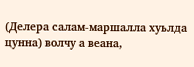(Делера салам-маршалла хуьлда цунна) волчу а веана,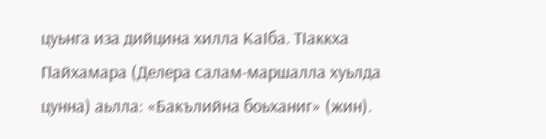цуьнга иза дийцина хилла КаIба. ТIаккха Пайхамара (Делера салам-маршалла хуьлда цунна) аьлла: «Бакълийна боьханиг» (жин).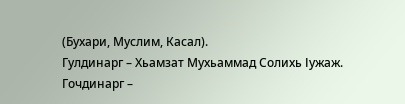(Бухари, Муслим, Касал).
Гулдинарг – Хьамзат Мухьаммад Солихь Іужаж.
Гочдинарг –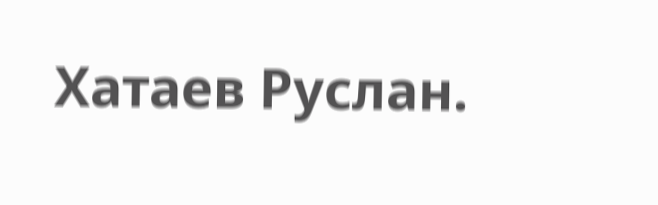Хатаев Руслан.